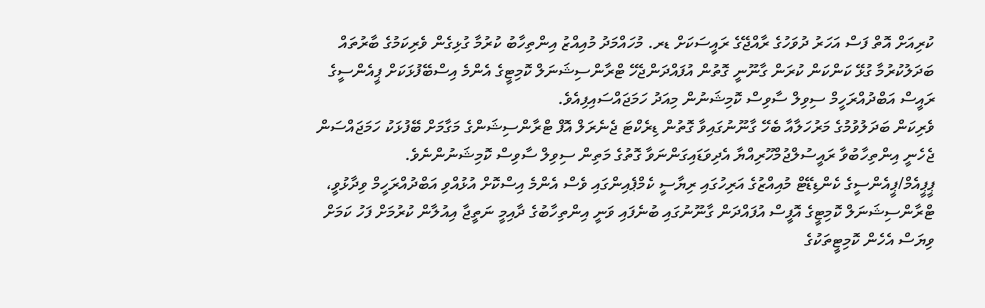ކުރިއަށް އޮތް ފަސް އަހަރު ދުވަހުގެ ރާއްޖޭގެ ރައީސަކަށް ޑރ. މުހައްމަދު މުއިއްޒު އިންތިހާބު ކުރުމާ ގުޅިގެން ވެރިކަމުގެ ބާރުތައް ބަދަލުކުރުމާ ގުޅޭ ކަންކަން ކުރަން ގާނޫނީ ގޮތުން އުފައްދަންޖެހޭ ޓްރާންސިޝަނަލް ކޮމިޓީގެ އެންމެ އިސްބޭފުޅަކަށް ޕީއެންސީގެ ރައީސް އަބްދުއްރަހީމް ސިވިލް ސާވިސް ކޮމިޝަނުން މިއަދު ހަމަޖައްސައިފިއެވެ.
ވެރިކަން ބަދަލުވުމުގެ މަރުހަލާއާ ބެހޭ ގާނޫނުގައިވާ ގޮތުން ޑިރެކްޓަ ޖެނެރަލް އޮފް ޓްރާންސިޝަންގެ މަގާމަށް ބޭފުޅަކު ހަމަޖައްސަން ޖެހެނީ އިންތިހާބުވާ ރައީސުލްޖުމްހޫރިއްޔާ އެދިވަޑައިގަންނަވާ ގޮތުގެ މަތިން ސިވިލް ސާވިސް ކޮމިޝަނުންނެވެ.
ޕީޕީއެމް/ޕީއެންސީގެ ކެންޑިޑޭޓް މުއިއްޒުގެ އަރިހުގައި ރިޔާސީ ކެމްޕެއިންގައި ވެސް އެންމެ އިސްކޮށް އުޅުއްވި އަބްދުއްރަހީމް ވިދާޅުވީ، ޓްރާންސިޝަނަލް ކޮމިޓީގެ އޮފީސް އުފައްދަން ގާނޫނުގައި ބުނެފައި ވަނީ އިންތިހާބުގެ ދާއިމީ ނަތީޖާ އިއުލާން ކުރުމަށް ފަހު ކަމަށް ވިޔަސް އެހެން ކޮމިޓީތަކުގެ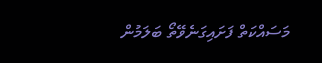މަސައްކަތް ފަށައިގަނެވޭތޯ ބަލަމުން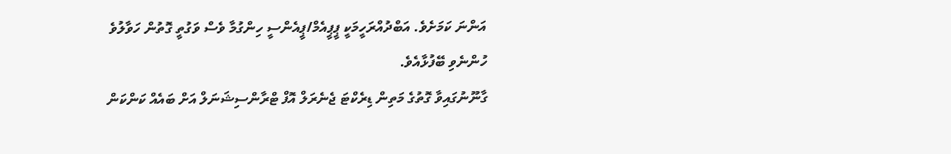އަންނަ ކަމަށެވެ. އަބްދުއްރަހީމަކީ ޕީޕީއެމް/ޕީއެންސީ ހިންގުމާ ވެސް ވަގުތީ ގޮތުން ހަވާލުވެ ހުންނެވި ބޭފުޅާއެވެ.
ގާނޫނުގައިވާ ގޮތުގެ މަތިން ޑިރެކްޓަ ޖެނެރަލް އޮފް ޓްރާންސިޝަނަލް އަށް ބައެއް ކަންކަން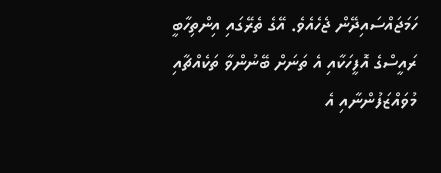ހަމަޖައްސައިދޭން ޖެހެއެވެ. އޭގެ ތެރޭގައި އިންތިހާބީ ރައީސްގެ އޮފީހަކާއި އެ ތަނަށް ބޭނުންވާ ތަކެއްޗާއި މުވައްޒަފުންނާއި އެ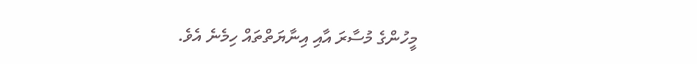މީހުންގެ މުސާރަ އާއި އިނާޔަތްތައް ހިމެނެ އެވެ.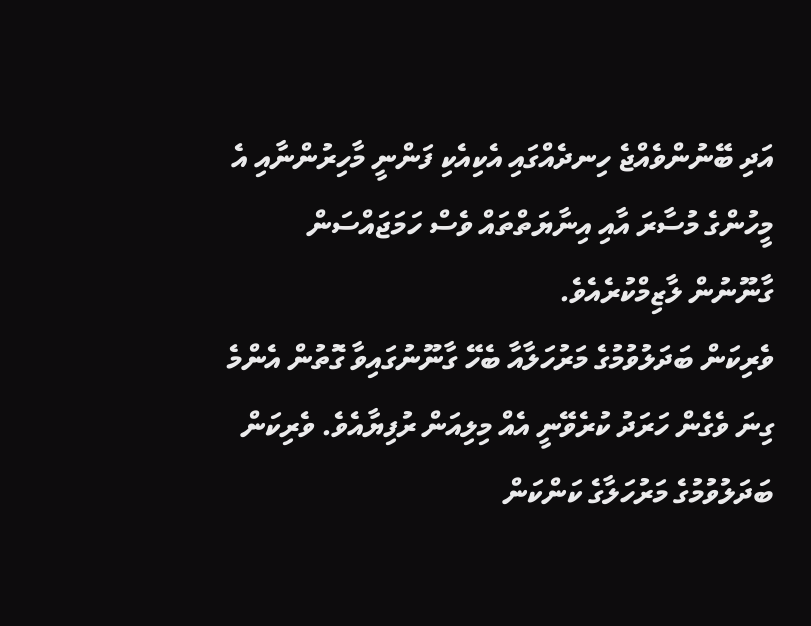އަދި ބޭނުންވެއްޖެ ހިނދެއްގައި އެކިއެކި ފަންނީ މާހިރުންނާއި އެ މީހުންގެ މުސާރަ އާއި އިނާޔަތްތައް ވެސް ހަމަޖައްސަން ގާނޫނުން ލާޒިމްކުރެއެވެ.
ވެރިކަން ބަދަލުވުމުގެ މަރުހަލާއާ ބެހޭ ގާނޫނުގައިވާ ގޮތުން އެންމެ ގިނަ ވެގެން ހަރަދު ކުރެވޭނީ އެއް މިލިއަން ރުފިޔާއެވެ. ވެރިކަން ބަދަލުވުމުގެ މަރުހަލާގެ ކަންކަން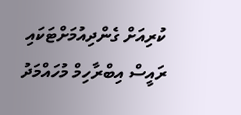ކުރިއަށް ގެންދިއުމަށްޓަކައި ރައީސް އިބްރާހިމް މުހައްމަދު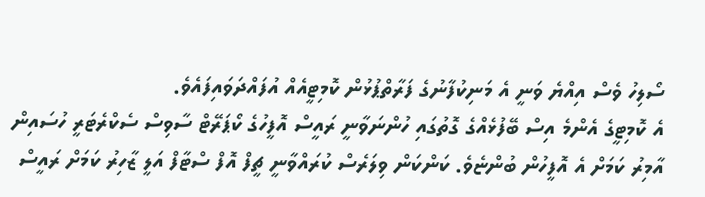ސޯލިހު ވެސް އިއްޔެ ވަނީ އެ މަނިކުފާނުގެ ފަރާތްޕުޅުން ކޮމިޓީއެއް އުފައްދަވައިފައެވެ.
އެ ކޮމިޓީގެ އެންމެ އިސް ބޭފުޅެއްގެ ގޮތުގައި ހުންނަވާނީ ރައީސް އޮފީހުގެ ކޯޕަރޭޓް ސާވިސް ސެކްރެޓަރީ ހުސައިން އާމިރު ކަމަށް އެ އޮފީހުން ބުންޏެވެ. ކަންކަން ވިލަރެސް ކުރައްވާނީ ޗީފް އޮފް ސްޓާފް އަލީ ޒާހިރު ކަމަށް ރައީސް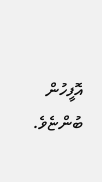އޮފީހުން ބުންޏެވެ.